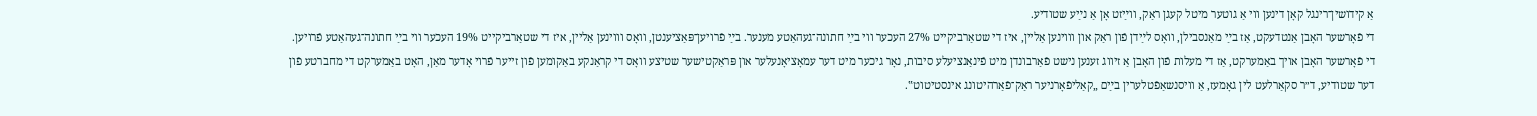אַ קידושין־רינגל קאָן דינען ווי אַ גוטער מיטל קעגן ראַק, ווײַזט אָן אַ נײַע שטודיע.
די פֿאָרשער האָבן אַנטדעקט, אַז בײַ מאַנסבילן, וואָס לײַדן פֿון ראַק און וווינען אַליין, איז די שטאַרביקייט 27% העכער ווי בײַ חתונה־געהאַטע מענער. בײַ פֿרויען־פּאַציענטן, וואָס וווינען אַליין, איז די שטאַרביקייט 19% העכער ווי בײַ חתונה־געהאַטע פֿרויען.
די פֿאָרשער האָבן אויך באַמערקט, אַז די מעלות פֿון האָבן אַ זיווג זענען נישט פֿאַרבונדן מיט פֿינאַנציעלע סיבות, נאָר גיכער מיט דער עמאָציאָנעלער און פּראַקטישער שטיצע וואָס די קראַנקע באַקומען פֿון זייער פֿרוי אָדער מאַן, האָט באַמערקט די מחברטע פֿון דער שטודיע, ד״ר סקאַרלעט לין גאָמעז, אַ וויסנשאַפֿטלערין בײַם „קאַליפֿאָרניער ראַק־פֿאַרהיטונג אינסטיטוט‟.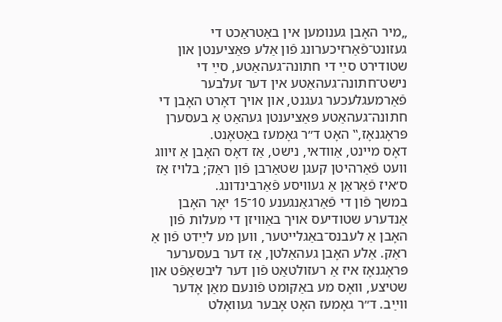„מיר האָבן גענומען אין באַטראַכט די געזונט־פֿאַרזיכערונג פֿון אַלע פּאַציענטן און שטודירט סײַ די חתונה־געהאַטע, סײַ די נישט־חתונה־געהאַטע אין דער זעלבער פֿאַרמעגלעכער געגנט, און אויך דאָרט האָבן די חתונה־געהאַטע פּאַציענטן געהאַט אַ בעסערן פּראָגנאָז,‟ האָט ד״ר גאָמעז באַטאָנט.
דאָס מיינט, אַוודאי, נישט, אַז דאָס האָבן אַ זיווג וועט פֿאַרהיטן קעגן שטאַרבן פֿון ראַק; בלויז אַז ס׳איז פֿאַראַן אַ געוויסע פֿאַרבינדונג.
במשך פֿון די פֿאַרגאַנגענע 10־15 יאָר האָבן אַנדערע שטודיעס אויך באַוויזן די מעלות פֿון האָבן אַ לעבנס־באַגלייטער, ווען מע לײַדט פֿון אַ ראַק. אַלע האָבן געהאַלטן, אַז דער בעסערער פּראָגנאָז איז אַ רעזולטאַט פֿון דער ליבשאַפֿט און שטיצע, וואָס מע באַקומט פֿונעם מאַן אָדער ווײַב. ד״ר גאָמעז האָט אָבער געוואָלט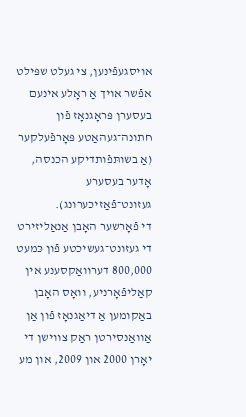אויסגעפֿינען, צי געלט שפּילט אפֿשר אויך אַ ראָלע אינעם בעסערן פּראָגנאָז פֿון חתונה־געהאַטע פּאָרפֿעלקער (אַ בשותּפֿותדיקע הכנסה, אָדער בעסערע געזונט־פֿאַזיכערונג).
די פֿאָרשער האָבן אַנאַליזירט די געזונט־געשיכטע פֿון כּמעט 800,000 דערוואַקסענע אין קאַליפֿאָרניע, וואָס האָבן באַקומען אַ דיאַגנאָז פֿון אַן אַוואַנסירטן ראַק צווישן די יאָרן 2000 און 2009, און מע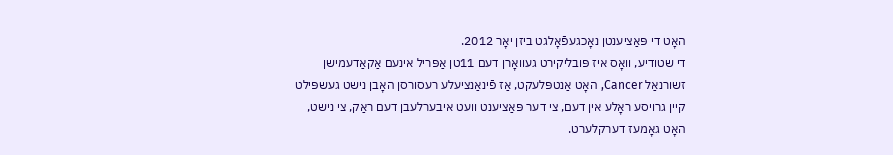האָט די פּאַציענטן נאָכגעפֿאָלגט ביזן יאָר 2012.
די שטודיע, וואָס איז פּובליקירט געוואָרן דעם 11טן אַפּריל אינעם אַקאַדעמישן זשורנאַל Cancer, האָט אַנטפּלעקט, אַז פֿינאַנציעלע רעסורסן האָבן נישט געשפּילט קיין גרויסע ראָלע אין דעם, צי דער פּאַציענט וועט איבערלעבן דעם ראַק, צי נישט, האָט גאָמעז דערקלערט.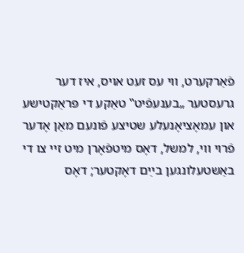פֿאַרקערט, ווי עס זעט אויס, איז דער גרעסטער „בענעפֿיט‟ טאַקע די פּראַקטישע און עמאָציאָנעלע שטיצע פֿונעם מאַן אָדער פֿרוי ווי, למשל, דאָס מיטפֿאָרן מיט זיי צו די באַשטעלונגען בײַם דאָקטער; דאָס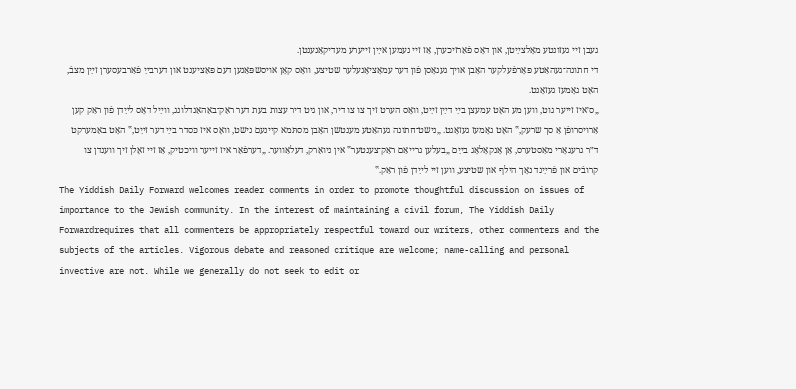געבן זיי געזונטע מאָלצײַטן, און דאָס פֿאַרזיכערן, אַז זיי נעמען אײַן זייערע מעדיקאַנענטן.
די חתונה־געהאַטע פּאָרפֿעלקער האָבן אויך גענאָסן פֿון דער עמאָציאָנעלער שטיצע, וואָס קאָן אויסשפּאַנען דעם פּאַציענט און דערבײַ פֿאַרבעסערן זײַן מצבֿ, האָט גאָמעז געזאָגט.
„ס׳איז זייער גוט, ווען מע האָט עמעצן בײַ דײַן זײַט, וואָס הערט זיך צו צו דיר, און גיט דיר עצות בעת דער ראַק־באַהאַנדלונג, ווײַל דאָס לײַדן פֿון ראַק קען אַרויסרופֿן אַ סך שרעק,‟ האָט גאָמעז געזאָגט. „נישט־חתונה געהאַטע מענטשן האָבן מסתּמא קיינעם נישט, וואָס איז כּסדר בײַ דער זײַט,‟ האָט באַמערקט ד״ר גרעגאָרי מאַסטערס, אַן אָנקאָלאָג בײַם „בעלען גרייאַם ראַק־צענטער‟ אין ניואַרק, דעלאַווער. „דערפֿאַר איז זייער וויכטיק, אַז זיי זאָלן זיך ווענדן צו קרובֿים און פֿרײַנד נאָך הילף און שטיצע, ווען זיי לײַדן פֿון ראַק.‟
The Yiddish Daily Forward welcomes reader comments in order to promote thoughtful discussion on issues of importance to the Jewish community. In the interest of maintaining a civil forum, The Yiddish Daily Forwardrequires that all commenters be appropriately respectful toward our writers, other commenters and the subjects of the articles. Vigorous debate and reasoned critique are welcome; name-calling and personal invective are not. While we generally do not seek to edit or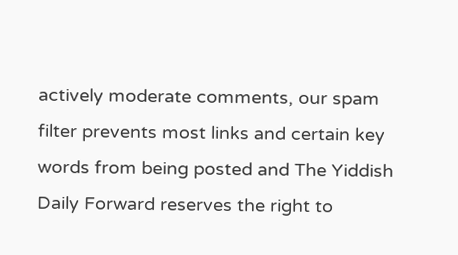actively moderate comments, our spam filter prevents most links and certain key words from being posted and The Yiddish Daily Forward reserves the right to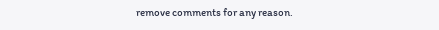remove comments for any reason.